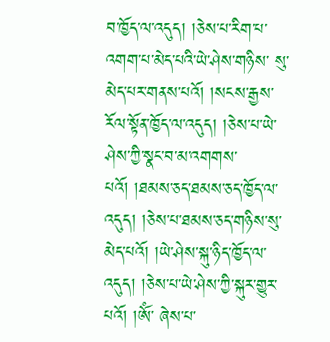བ་ཁྱོད་ལ་འདུད། །ཅེས་པ་རིག་པ་འགག་པ་མེད་པའི་ཡེ་ཤེས་གཉིས་ སུ་མེད་པར་གནས་པའོ། །སངས་རྒྱས་རོལ་སྟོན་ཁྱོད་ལ་འདུད། །ཅེས་པ་ཡེ་ཤེས་ཀྱི་སྣང་བ་མ་འགགས་པའོ། །ཐམས་ཅད་ཐམས་ཅད་ཁྱོད་ལ་འདུད། །ཅེས་པ་ཐམས་ཅད་གཉིས་སུ་མེད་པའོ། །ཡེ་ཤེས་སྐུ་ཉིད་ཁྱོད་ལ་འདུད། །ཅེས་པ་ཡེ་ཤེས་ཀྱི་སྐུར་གྱུར་པའོ། །ཨོཾ་ ཞེས་པ་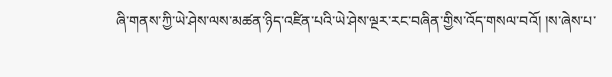ཞི་གནས་ཀྱི་ཡེ་ཤེས་ལས་མཚན་ཉིད་འཛིན་པའི་ཡེ་ཤེས་ལྔར་རང་བཞིན་གྱིས་འོད་གསལ་བའོ། །ས་ཞེས་པ་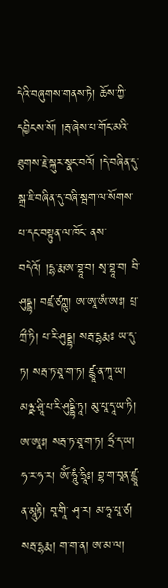དེའི་བཞུགས་གནས་ཏེ། ཆོས་ཀྱི་དབྱིངས་སོ། །རྦ་ཞེས་པ་གོང་མའི་ཐུགས་རྗེ་སྐུར་སྣང་བའོ། །དེ་བཞིན་དུ་སྒྲ་ཇི་བཞིན་དུ་བཞི་སྦག་ལ་སོགས་པ་དང་བསྟུན་ལ་ཁོང་ ནས་བདེའོ། །དྷ་རྨ་ཨ་བྷཱ་བ། སྭ་བྷཱ་བ། བི་ཤུདྡྷ། བཛྲ་ཙཀྵུ། ཨ་ཨཱ་ཨཾ་ཨཿ། པྲ་ཀྲྀ་ཏི། པ་རི་ཤུདྡྷ། སརྦ་དྷརྨཿ ཡ་དུ་ཏ། སརྦ་ཏ་ཐཱ་ག་ཏ། ཛྙཱ་ན་ཀཱ་ཡ། མཉྫ་ཤྲཱི་པ་རི་ཤུདྡྷི་ཏཱ། མུ་པཱ་དཱ་ཡ་ཏི། ཨ་ཨཱཿ། སརྦ་ཏ་ཐཱ་ག་ཏ། ཧྲྀ་ད་ཡ། ཧ་ར་ཧ་ར། ཨོཾ་ཧཱུཾ་ཧྲཱིཿ། བྷ་ག་བཱན་ཛྙཱ་ན་མཱུརྟི། བཱ་གཱི་ ཤྭ་ར། མ་ཧཱ་པཱ་ཙ། སརྦ་དྷརྨ། ག་ག་ན། ཨ་མ་ལ།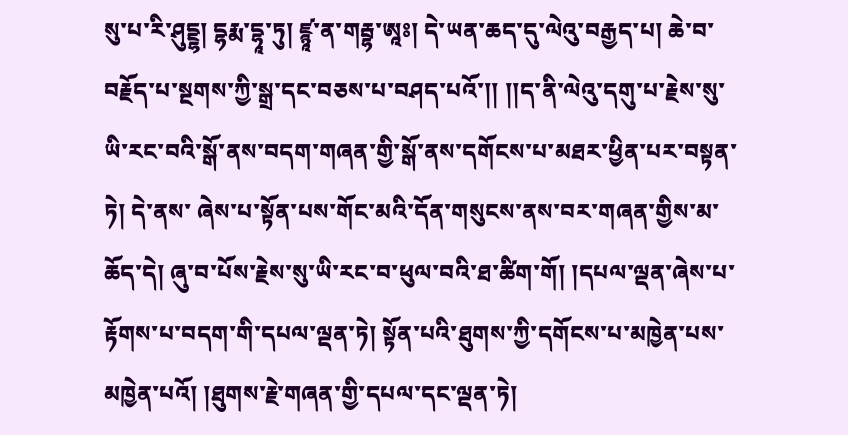སུ་པ་རི་ཤུདྔྷ། དྷརྨ་དྷཱ་ཏུ། ཛྙཱ་ན་གརྦྷ་ཨཱཿ། དེ་ཡན་ཆད་དུ་ལེའུ་བརྒྱད་པ། ཆེ་བ་བརྗོད་པ་སྔགས་ཀྱི་སྒྲ་དང་བཅས་པ་བཤད་པའོ་།། །།ད་ནི་ལེའུ་དགུ་པ་རྗེས་སུ་ཡི་རང་བའི་སྒོ་ནས་བདག་གཞན་གྱི་སྒོ་ནས་དགོངས་པ་མཐར་ཕྱིན་པར་བསྟན་ཏེ། དེ་ནས་ ཞེས་པ་སྟོན་པས་གོང་མའི་དོན་གསུངས་ནས་བར་གཞན་གྱིས་མ་ཆོད་དེ། ཞུ་བ་པོས་རྗེས་སུ་ཡི་རང་བ་ཕུལ་བའི་ཐ་ཚིག་གོ། །དཔལ་ལྡན་ཞེས་པ་རྟོགས་པ་བདག་གི་དཔལ་ལྡན་ཏེ། སྟོན་པའི་ཐུགས་ཀྱི་དགོངས་པ་མཁྱེན་པས་མཁྱེན་པའོ། །ཐུགས་རྗེ་གཞན་གྱི་དཔལ་དང་ལྡན་ཏེ།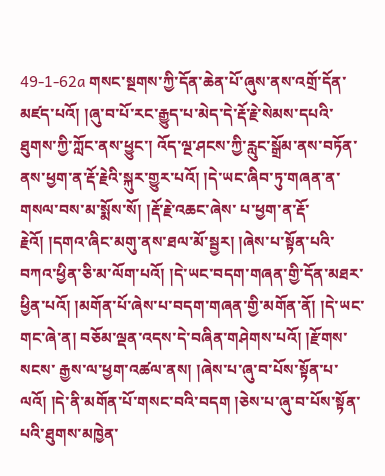49-1-62a གསང་སྔགས་ཀྱི་དོན་ཆེན་པོ་ཞུས་ནས་འགྲོ་དོན་མཛད་པའོ། །ཞུ་བ་པོ་རང་རྒྱུད་པ་མེད་དེ་རྡོ་རྗེ་སེམས་དཔའི་ཐུགས་ཀྱི་ཀློང་ནས་ཕྱུང་། འོད་ལྔ་ཤངས་ཀྱི་རླུང་སྒྲོམ་ནས་བཏོན་ནས་ཕྱག་ན་རྡོ་རྗེའི་སྐུར་གྱུར་པའོ། །དེ་ཡང་ཞིབ་ཏུ་གཞན་ན་གསལ་བས་མ་སྨོས་སོ། །རྡོ་རྗེ་འཆང་ཞེས་ པ་ཕྱག་ན་རྡོ་རྗེའོ། །དགའ་ཞིང་མགུ་ནས་ཐལ་མོ་སྦྱར། །ཞེས་པ་སྟོན་པའི་བཀའ་ཕྱིན་ཅི་མ་ལོག་པའོ། །དེ་ཡང་བདག་གཞན་གྱི་དོན་མཐར་ཕྱིན་པའོ། །མགོན་པོ་ཞེས་པ་བདག་གཞན་གྱི་མགོན་ནོ། །དེ་ཡང་གང་ཞེ་ན། བཅོམ་ལྡན་འདས་དེ་བཞིན་གཤེགས་པའོ། །རྫོགས་སངས་ རྒྱས་ལ་ཕྱག་འཚལ་ནས། །ཞེས་པ་ཞུ་བ་པོས་སྟོན་པ་ལའོ། །དེ་ནི་མགོན་པོ་གསང་བའི་བདག །ཅེས་པ་ཞུ་བ་པོས་སྟོན་པའི་ཐུགས་མཁྱེན་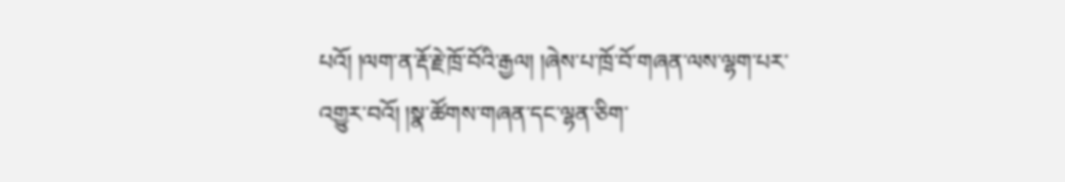པའོ། །ལག་ན་རྡོ་རྗེ་ཁྲོ་བོའི་རྒྱལ། །ཞེས་པ་ཁྲོ་བོ་གཞན་ལས་ལྷག་པར་འགྱུར་བའོ། །སྣ་ཚོགས་གཞན་དང་ལྷན་ཅིག་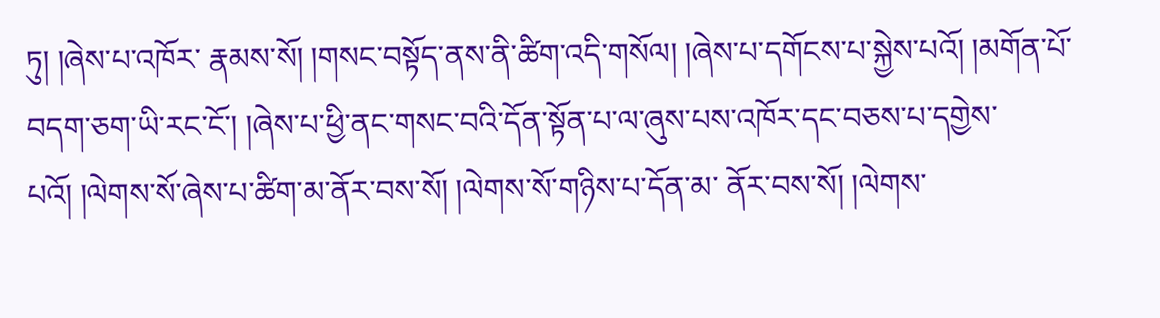ཏུ། །ཞེས་པ་འཁོར་ རྣམས་སོ། །གསང་བསྟོད་ནས་ནི་ཚིག་འདི་གསོལ། །ཞེས་པ་དགོངས་པ་སྐྱེས་པའོ། །མགོན་པོ་བདག་ཅག་ཡི་རང་ངོ་། །ཞེས་པ་ཕྱི་ནང་གསང་བའི་དོན་སྟོན་པ་ལ་ཞུས་པས་འཁོར་དང་བཅས་པ་དགྱེས་པའོ། །ལེགས་སོ་ཞེས་པ་ཚིག་མ་ནོར་བས་སོ། །ལེགས་སོ་གཉིས་པ་དོན་མ་ ནོར་བས་སོ། །ལེགས་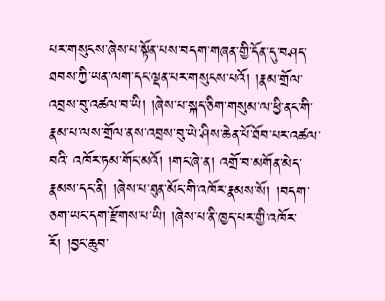པར་གསུངས་ཞེས་པ་སྟོན་པས་བདག་གཞན་གྱི་དོན་དུ་བཤད་ཐབས་ཀྱི་ཡན་ལག་དང་ལྡན་པར་གསུངས་པའོ། །རྣམ་གྲོལ་འབྲས་བུ་འཚལ་བ་ཡི། །ཞེས་པ་སྐད་ཅིག་གསུམ་ལ་ཕྱི་ནང་གི་རྣམ་པ་ལས་གྲོལ་ནས་འབྲས་བུ་ཡེ་ཤིས་ཆེན་པོ་ཐོབ་པར་འཚལ་བའི་ འཁོར་ཏམ་གོང་མའོ། །གང་ཞེ་ན། འགྲོ་བ་མགོན་མེད་རྣམས་དང་ནི། །ཞེས་པ་ཐུན་མོང་གི་འཁོར་རྣམས་སོ། །བདག་ཅག་ཡང་དག་རྫོགས་པ་ཡི། །ཞེས་པ་ནི་ཁྱད་པར་གྱི་འཁོར་རོ། །བྱང་ཆུབ་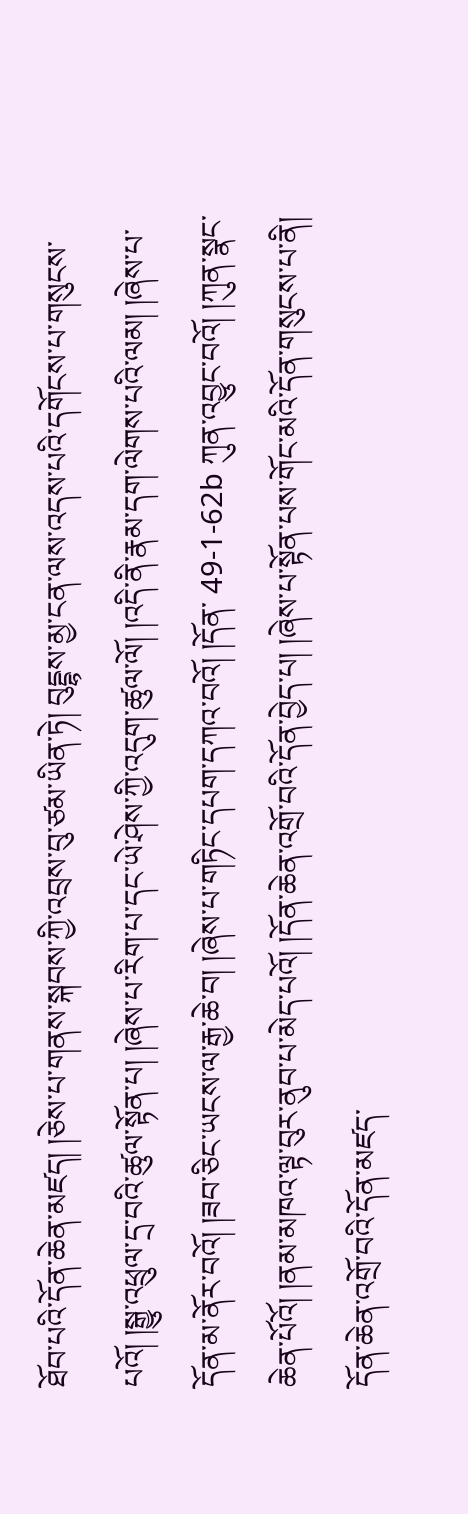ཐོབ་པའི་དོན་ཆེན་མཛད། །ཅེས་པ་གནས་སྐབས་ཀྱི་འབྲས་བུ་ཙམ་ཡིན་ཏེ། བུདྡྷས་མྱ་ངན་ལས་འདས་པའི་དགོངས་པ་གསུངས་པའོ། །སྒྱུ་འཕྲུལ་དྲ་བའི་ཚུལ་སྟོན་པ། །ཞེས་པ་རིག་པ་དང་ཡེ་ཤེས་ཀྱི་འདུག་ཚུལ་ལོ། །འདི་ནི་རྣམ་དག་ལེགས་པའི་ལམ། །ཞེས་པ་དོན་མ་ནོར་བའོ། །ཟབ་ཅིང་ཡངས་ལ་རྒྱ་ཆེ་བ། །ཞེས་པ་གཏིང་དཔག་དཀའ་བའོ། །དོན་ 49-1-62b ཀུན་འབྱུང་བའོ། །ཀུན་སྣང་ཆེན་པོའོ། །ནམ་མཁའ་ལྟ་བུར་ནུབ་པ་མེད་པའོ། །དོན་ཆེན་འགྲོ་བའི་དོན་བྱེད་པ། །ཞེས་པ་སྟོན་པས་གོང་མའི་དོན་གསུངས་པ་ནི། དོན་ཆེན་འགྲོ་བའི་དོན་མཛད་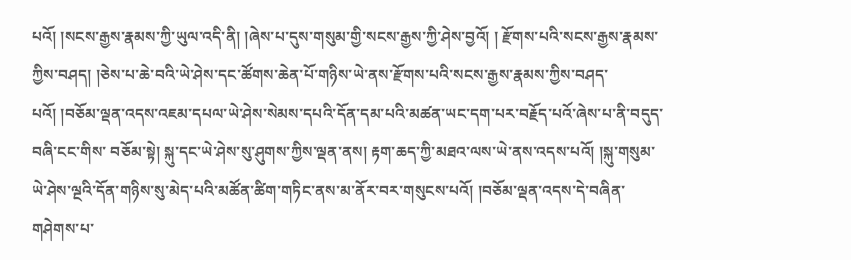པའོ། །སངས་རྒྱས་རྣམས་ཀྱི་ཡུལ་འདི་ནི། །ཞེས་པ་དུས་གསུམ་གྱི་སངས་རྒྱས་ཀྱི་ཤེས་བྱའོ། ། རྫོགས་པའི་སངས་རྒྱས་རྣམས་ཀྱིས་བཤད། །ཅེས་པ་ཆེ་བའི་ཡེ་ཤེས་དང་ཚོགས་ཆེན་པོ་གཉིས་ཡེ་ནས་རྫོགས་པའི་སངས་རྒྱས་རྣམས་ཀྱིས་བཤད་པའོ། །བཅོམ་ལྡན་འདས་འཇམ་དཔལ་ཡེ་ཤེས་སེམས་དཔའི་དོན་དམ་པའི་མཚན་ཡང་དག་པར་བརྗོད་པའོ་ཞེས་པ་ནི་བདུད་བཞི་ངང་གིས་ བཅོམ་སྟེ། སྐུ་དང་ཡེ་ཤེས་སུ་ཤུགས་ཀྱིས་ལྡན་ནས། རྟག་ཆད་ཀྱི་མཐའ་ལས་ཡེ་ནས་འདས་པའོ། །སྐུ་གསུམ་ཡེ་ཤེས་ལྔའི་དོན་གཉིས་སུ་མེད་པའི་མཚོན་ཚིག་གཏིང་ནས་མ་ནོར་བར་གསུངས་པའོ། །བཅོམ་ལྡན་འདས་དེ་བཞིན་གཤེགས་པ་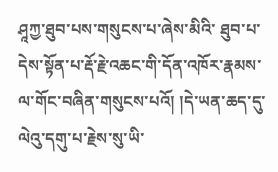ཤཱཀྱ་ཐུབ་པས་གསུངས་པ་ཞེས་མིའི་ ཐུབ་པ་དེས་སྟོན་པ་རྡོ་རྗེ་འཆང་གི་དོན་འཁོར་རྣམས་ལ་གོང་བཞིན་གསུངས་པའོ། །དེ་ཡན་ཆད་དུ་ལེའུ་དགུ་པ་རྗེས་སུ་ཡི་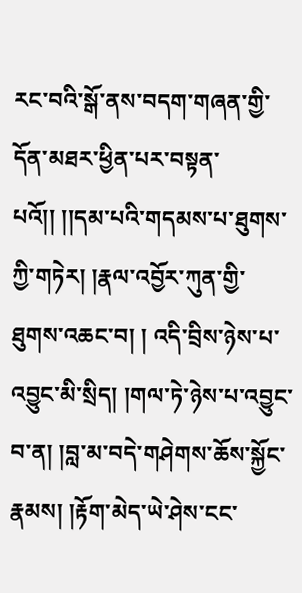རང་བའི་སྒོ་ནས་བདག་གཞན་གྱི་དོན་མཐར་ཕྱིན་པར་བསྟན་པའོ།། །།དམ་པའི་གདམས་པ་ཐུགས་ཀྱི་གཏེར། །རྣལ་འབྱོར་ཀུན་གྱི་ཐུགས་འཆང་བ། ། འདི་བྲིས་ཉེས་པ་འབྱུང་མི་སྲིད། །གལ་ཏེ་ཉེས་པ་འབྱུང་བ་ན། །བླ་མ་བདེ་གཤེགས་ཆོས་སྐྱོང་རྣམས། །རྟོག་མེད་ཡེ་ཤེས་ངང་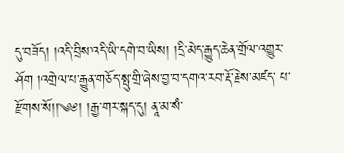དུ་བཟོད། །འདི་བྲིས་འདི་ཡི་དགེ་བ་ཡིས། །དྲི་མེད་རྒྱུད་ཆེན་གྲོལ་འགྱུར་ཤོག །འགྲེལ་པ་རྒྱུན་གཅོད་སྤུ་གྲི་ཞེས་བྱ་བ་དགའ་རབ་རྡོ་རྗེས་མཛད་ པ་རྫོགས་སོ།།༄༅། །རྒྱ་གར་སྐད་དུ། ནཱ་མ་སཾ་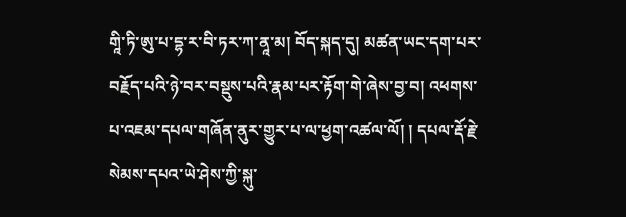གཱི་ཏི་ཨུ་པ་དྷ་ར་བི་ཏར་ཀ་ནཱ་མ། བོད་སྐད་དུ། མཚན་ཡང་དག་པར་བརྗོད་པའི་ཉེ་བར་བསྡུས་པའི་རྣམ་པར་རྟོག་གེ་ཞེས་བྱ་བ། འཕགས་པ་འཇམ་དཔལ་གཞོན་ནུར་གྱུར་པ་ལ་ཕྱག་འཚལ་ལོ། ། དཔལ་རྡོ་རྗེ་སེམས་དཔའ་ཡེ་ཤེས་ཀྱི་སྐུ་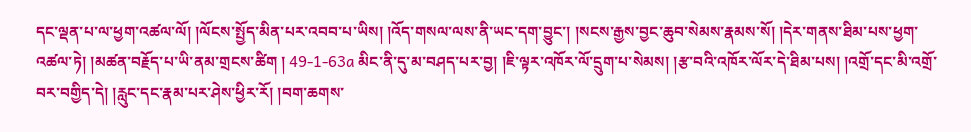དང་ལྡན་པ་ལ་ཕྱག་འཚལ་ལོ། །ལོངས་སྤྱོད་མིན་པར་འབབ་པ་ཡིས། །འོད་གསལ་ལས་ནི་ཡང་དག་བྱུང་། །སངས་རྒྱས་བྱང་ཆུབ་སེམས་རྣམས་སོ། །དེར་གནས་ཐིམ་པས་ཕྱག་འཚལ་ཏེ། །མཚན་བརྗོད་པ་ཡི་ནམ་གྲངས་ཚིག ། 49-1-63a མིང་ནི་དུ་མ་བཤད་པར་བྱ། །ཇི་ལྟར་འཁོར་ལོ་དྲུག་པ་སེམས། །རྩ་བའི་འཁོར་ལོར་དེ་ཐིམ་པས། །འགྲོ་དང་མི་འགྲོ་བར་བགྱིད་དེ། །རླུང་དང་རྣམ་པར་ཤེས་ཕྱིར་རོ། །བག་ཆགས་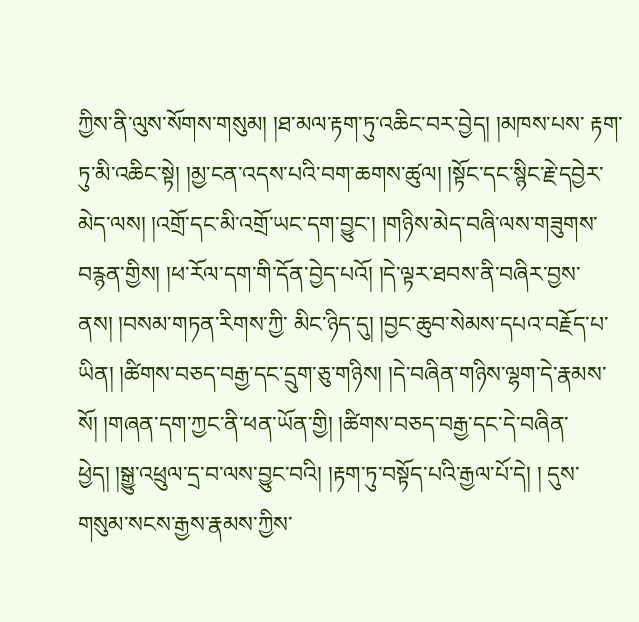ཀྱིས་ནི་ལུས་སོགས་གསུམ། །ཐ་མལ་རྟག་ཏུ་འཆིང་བར་བྱེད། །མཁས་པས་ རྟག་ཏུ་མི་འཆིང་སྟེ། །མྱ་ངན་འདས་པའི་བག་ཆགས་ཚུལ། །སྟོང་དང་སྙིང་རྗེ་དབྱེར་མེད་ལས། །འགྲོ་དང་མི་འགྲོ་ཡང་དག་བྱུང་། །གཉིས་མེད་བཞི་ལས་གཟུགས་བརྙན་གྱིས། །ཕ་རོལ་དག་གི་དོན་བྱེད་པའོ། །དེ་ལྟར་ཐབས་ནི་བཞིར་བྱས་ནས། །བསམ་གཏན་རིགས་ཀྱི་ མིང་ཉིད་དུ། །བྱང་ཆུབ་སེམས་དཔའ་བརྗོད་པ་ཡིན། །ཚིགས་བཅད་བརྒྱ་དང་དྲུག་ཅུ་གཉིས། །དེ་བཞིན་གཉིས་ལྷག་དེ་རྣམས་སོ། །གཞན་དག་ཀྱང་ནི་ཕན་ཡོན་གྱི། །ཚིགས་བཅད་བརྒྱ་དང་དེ་བཞིན་ཕྱེད། །སྒྱུ་འཕྲུལ་དྲ་བ་ལས་བྱུང་བའི། །རྟག་ཏུ་བསྟོད་པའི་རྒྱལ་པོ་དེ། ། དུས་གསུམ་སངས་རྒྱས་རྣམས་ཀྱིས་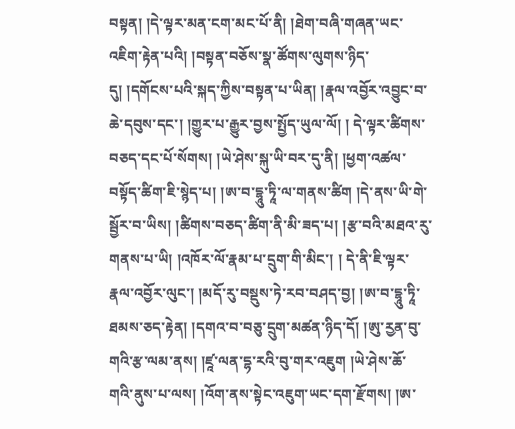བསྟན། །དེ་ལྟར་མན་ངག་མང་པོ་ནི། །ཐེག་བཞི་གཞན་ཡང་འཇིག་རྟེན་པའི། །བསྟན་བཅོས་སྣ་ཚོགས་ལུགས་ཉིད་དུ། །དགོངས་པའི་སྐད་ཀྱིས་བསྟན་པ་ཡིན། །རྣལ་འབྱོར་འབྱུང་བ་ཆེ་དབུས་དང་། །གྱུར་པ་རྒྱུར་བྱས་སྤྱོད་ཡུལ་ལོ། ། དེ་ལྟར་ཚིགས་བཅད་དང་པོ་སོགས། །ཡེ་ཤེས་སྐུ་ཡི་བར་དུ་ནི། །ཕྱག་འཚལ་བསྟོད་ཚིག་ཇི་སྙེད་པ། །ཨ་བ་དྷཱུ་ཏཱི་ལ་གནས་ཚིག །དེ་ནས་ཡི་གེ་སྦྱོར་བ་ཡིས། །ཚིགས་བཅད་ཚིག་ནི་མི་ཟད་པ། །རྩ་བའི་མཐའ་རུ་གནས་པ་ཡི། །འཁོར་ལོ་རྣམ་པ་དྲུག་གི་མིང་། ། དེ་ནི་ཇི་ལྟར་རྣལ་འབྱོར་ལུང་། །མདོ་རུ་བསྡུས་ཏེ་རབ་བཤད་བྱ། །ཨ་བ་དྷཱུ་ཏཱི་ཐམས་ཅད་རྟེན། །དགའ་བ་བཅུ་དྲུག་མཚན་ཉིད་དོ། །ཨུ་རྱན་བུ་གའི་རྩ་ལམ་ནས། །ཛཱ་ལན་དྷ་རའི་བུ་གར་འཇུག །ཡེ་ཤེས་ཆོ་གའི་ནུས་པ་ལས། །འོག་ནས་སྟེང་འཇུག་ཡང་དག་རྫོགས། །ཨ་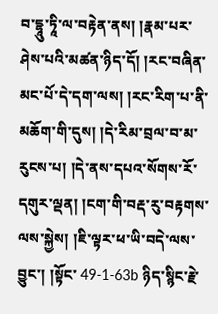བ་དྷཱུ་ཏཱི་ལ་བརྟེན་ནས། །རྣམ་པར་ཤེས་པའི་མཚན་ཉིད་དོ། །རང་བཞིན་མང་པོ་དེ་དག་ལས། །རང་རིག་པ་ནི་མཆོག་གི་དུས། །དེ་རིམ་བྲལ་བ་མ་རུངས་པ། །དེ་ནས་དཔའ་སོགས་རོ་དགུར་ལྡན། །ངག་གི་བརྡ་རུ་བརྟགས་ལས་སྐྱེས། །ཇི་ལྟར་ཕ་ཡི་བདེ་ལས་བྱུང་། །སྟོང་ 49-1-63b ཉིད་སྙིང་རྗེ་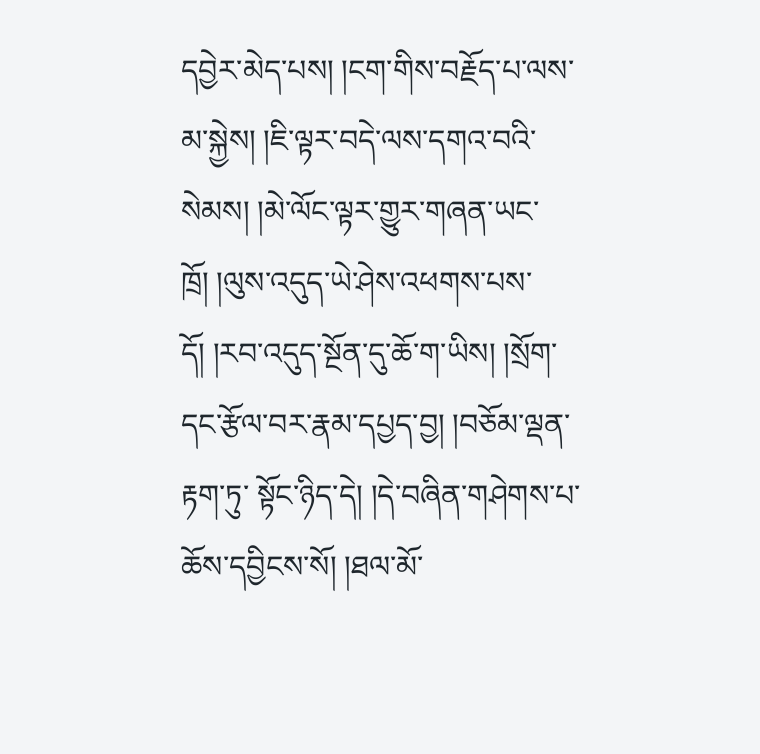དབྱེར་མེད་པས། །ངག་གིས་བརྗོད་པ་ལས་མ་སྐྱེས། །ཇི་ལྟར་བདེ་ལས་དགའ་བའི་སེམས། །མེ་ལོང་ལྟར་གྱུར་གཞན་ཡང་ཁྲོ། །ལུས་འདུད་ཡེ་ཤེས་འཕགས་པས་དོ། །རབ་འདུད་སྔོན་དུ་ཆོ་ག་ཡིས། །སྲོག་དང་རྩོལ་བར་རྣམ་དཔྱད་བྱ། །བཅོམ་ལྡན་རྟག་ཏུ་ སྟོང་ཉིད་དེ། །དེ་བཞིན་གཤེགས་པ་ཆོས་དབྱིངས་སོ། །ཐལ་མོ་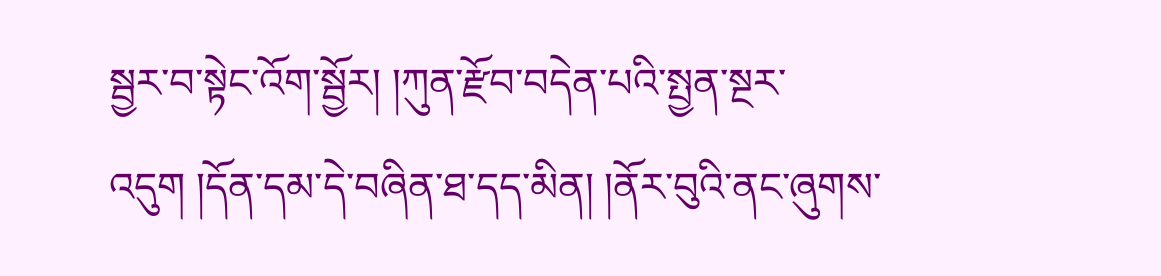སྦྱར་བ་སྟེང་འོག་སྦྱོར། །ཀུན་རྫོབ་བདེན་པའི་སྤྱན་སྔར་འདུག །དོན་དམ་དེ་བཞིན་ཐ་དད་མིན། །ནོར་བུའི་ནང་ཞུགས་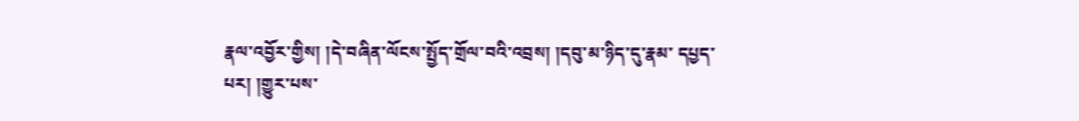རྣལ་འབྱོར་གྱིས། །དེ་བཞིན་ལོངས་སྤྱོད་གྲོལ་བའི་འབྲས། །དབུ་མ་ཉིད་དུ་རྣམ་ དཔྱད་པར། །གྱུར་པས་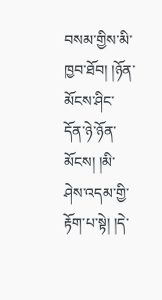བསམ་གྱིས་མི་ཁྱབ་ཐོབ། །ཉོན་མོངས་ཤིང་དོན་ཉེ་ཉོན་མོངས། །མི་ཤེས་འདམ་གྱི་རྟོག་པ་སྟེ། །དེ་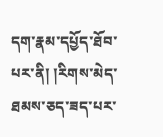དག་རྣམ་དཔྱོད་ཐོབ་པར་ནི། །རིགས་མེད་ཐམས་ཅད་ཟད་པར་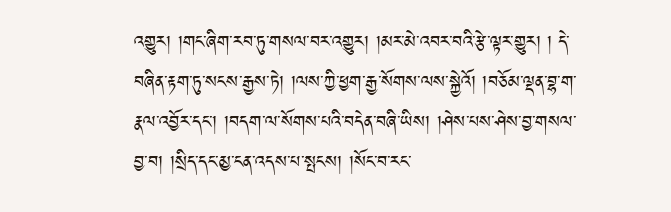འགྱུར། །གང་ཞིག་རབ་ཏུ་གསལ་བར་འགྱུར། །མར་མེ་འབར་བའི་རྩེ་ལྟར་གྱུར། ། དེ་བཞིན་རྟག་ཏུ་སངས་རྒྱས་ཏེ། །ལས་ཀྱི་ཕྱག་རྒྱ་སོགས་ལས་སྐྱེའོ། །བཅོམ་ལྡན་བྷ་ག་རྣལ་འབྱོར་དང་། །བདག་ལ་སོགས་པའི་བདེན་བཞི་ཡིས། །ཤེས་པས་ཤེས་བྱ་གསལ་བྱ་བ། །སྲིད་དང་མྱ་ངན་འདས་པ་སྤངས། །སོང་བ་རང་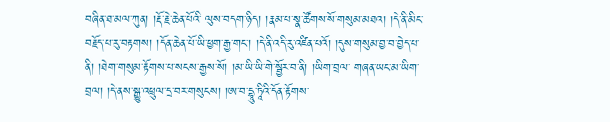བཞིན་ཐ་མལ་ཀུན། །རྡོ་རྗེ་ཆེན་པོའི་ ལུས་བདག་ཉིད། །རྣམ་པ་སྣ་ཚོགས་སོ་གསུམ་མཐའ། །དེ་ནི་མིང་བརྗོད་པ་རུ་བརྟགས། །དོན་ཆེན་པོ་ཡི་ཕྱག་རྒྱ་གང་། །དེ་ནི་འདི་རུ་འཛིན་པའོ། །དུས་གསུམ་བྱ་བ་བྱེད་པ་ནི། །ཐེག་གསུམ་རྟོགས་པ་སངས་རྒྱས་སོ། །མ་ཡི་ཡི་གེ་སྦྱོར་བ་ནི། །ཡིག་བྲལ་ གཞན་ཡང་མ་ཡིག་བྲལ། །དེ་ནས་སྒྱུ་འཕྲུལ་དྲ་བར་གསུངས། །ཨ་བ་དྷཱུ་ཏཱིའི་དོན་རྟོགས་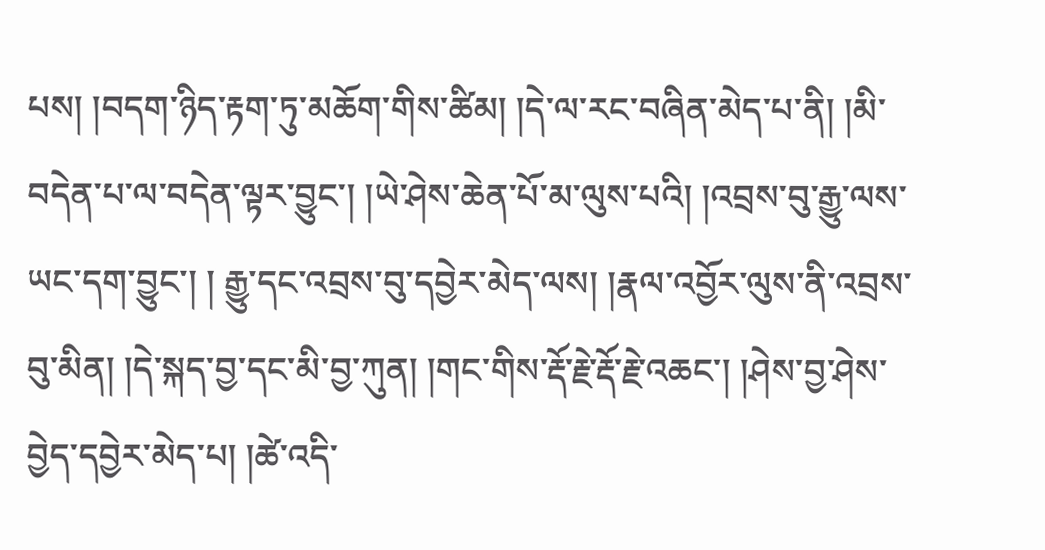པས། །བདག་ཉིད་རྟག་ཏུ་མཆོག་གིས་ཚིམ། །དེ་ལ་རང་བཞིན་མེད་པ་ནི། །མི་བདེན་པ་ལ་བདེན་ལྟར་བྱུང་། །ཡེ་ཤེས་ཆེན་པོ་མ་ལུས་པའི། །འབྲས་བུ་རྒྱུ་ལས་ཡང་དག་བྱུང་། ། རྒྱུ་དང་འབྲས་བུ་དབྱེར་མེད་ལས། །རྣལ་འབྱོར་ལུས་ནི་འབྲས་བུ་མིན། །དེ་སྐད་བྱ་དང་མི་བྱ་ཀུན། །གང་གིས་རྡོ་རྗེ་རྡོ་རྗེ་འཆང་། །ཤེས་བྱ་ཤེས་བྱེད་དབྱེར་མེད་པ། །ཚེ་འདི་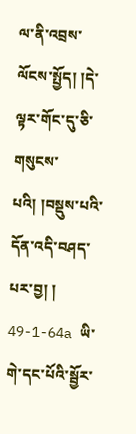ལ་ནི་འབྲས་ལོངས་སྤྱོད། །དེ་ལྟར་གོང་དུ་ཅི་གསུངས་པའི། །བསྡུས་པའི་དོན་འདི་བཤད་པར་བྱ། ། 49-1-64a ཡི་གེ་དང་པོའི་སྦྱོར་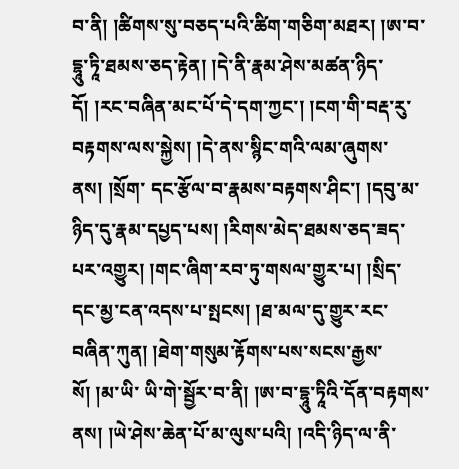བ་ནི། །ཚིགས་སུ་བཅད་པའི་ཚིག་གཅིག་མཐར། །ཨ་བ་དྷཱུ་ཏཱི་ཐམས་ཅད་རྟེན། །དེ་ནི་རྣམ་ཤེས་མཚན་ཉིད་དོ། །རང་བཞིན་མང་པོ་དེ་དག་ཀྱང་། །ངག་གི་བརྡ་རུ་བརྟགས་ལས་སྐྱེས། །དེ་ནས་སྙིང་གའི་ལམ་ཞུགས་ནས། །སྲོག་ དང་རྩོལ་བ་རྣམས་བརྟགས་ཤིང་། །དབུ་མ་ཉིད་དུ་རྣམ་དཔྱད་པས། །རིགས་མེད་ཐམས་ཅད་ཟད་པར་འགྱུར། །གང་ཞིག་རབ་ཏུ་གསལ་གྱུར་པ། །སྲིད་དང་མྱ་ངན་འདས་པ་སྤངས། །ཐ་མལ་དུ་གྱུར་རང་བཞིན་ཀུན། །ཐེག་གསུམ་རྟོགས་པས་སངས་རྒྱས་སོ། །མ་ཡི་ ཡི་གེ་སྦྱོར་བ་ནི། །ཨ་བ་དྷཱུ་ཏཱིའི་དོན་བརྟགས་ནས། །ཡེ་ཤེས་ཆེན་པོ་མ་ལུས་པའི། །འདི་ཉིད་ལ་ནི་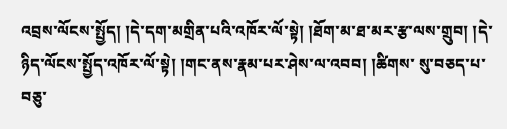འབྲས་ལོངས་སྤྱོད། །དེ་དག་མགྲིན་པའི་འཁོར་ལོ་སྟེ། །ཐོག་མ་ཐ་མར་རྩ་ལས་གྲུབ། །དེ་ཉིད་ལོངས་སྤྱོད་འཁོར་ལོ་སྟེ། །གང་ནས་རྣམ་པར་ཤེས་ལ་འབབ། །ཚིགས་ སུ་བཅད་པ་བཅུ་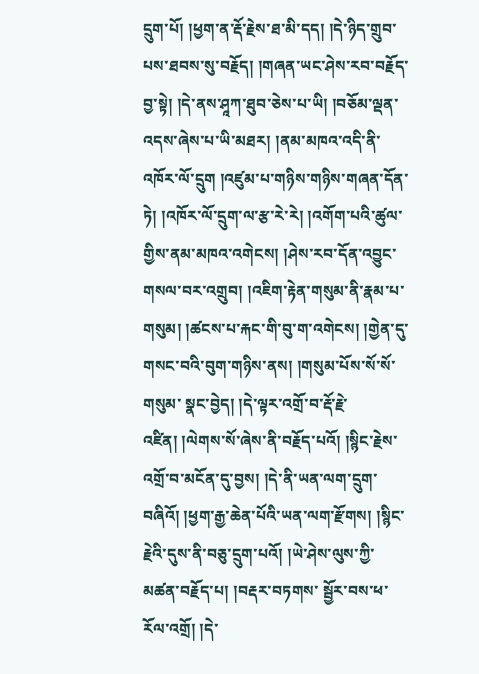དྲུག་པོ། །ཕྱག་ན་རྡོ་རྗེས་ཐ་མི་དད། །དེ་ཉིད་གྲུབ་པས་ཐབས་སུ་བརྗོད། །གཞན་ཡང་ཤེས་རབ་བརྗོད་བྱ་སྟེ། །དེ་ནས་ཤཱཀ་ཐུབ་ཅེས་པ་ཡི། །བཅོམ་ལྡན་འདས་ཞེས་པ་ཡི་མཐར། །ནམ་མཁའ་འདི་ནི་འཁོར་ལོ་དྲུག །འཛུམ་པ་གཉིས་གཉིས་གཞན་དོན་ ཏེ། །འཁོར་ལོ་དྲུག་ལ་རྩ་རེ་རེ། །འགོག་པའི་ཚུལ་གྱིས་ནམ་མཁའ་འགེངས། །ཤེས་རབ་དོན་འབྱུང་གསལ་བར་འགྲུབ། །འཇིག་རྟེན་གསུམ་ནི་རྣམ་པ་གསུམ། །ཚངས་པ་རྐང་གི་བུ་ག་འགེངས། །གྱེན་དུ་གསང་བའི་བུག་གཉིས་ནས། །གསུམ་པོས་སོ་སོ་གསུམ་ སྣང་བྱེད། །དེ་ལྟར་འགྲོ་བ་རྡོ་རྗེ་འཛིན། །ལེགས་སོ་ཞེས་ནི་བརྗོད་པའོ། །སྙིང་རྗེས་འགྲོ་བ་མངོན་དུ་བྱས། །དེ་ནི་ཡན་ལག་དྲུག་བཞིའོ། །ཕྱག་རྒྱ་ཆེན་པོའི་ཡན་ལག་རྫོགས། །སྙིང་རྗེའི་དུས་ནི་བཅུ་དྲུག་པའོ། །ཡེ་ཤེས་ལུས་ཀྱི་མཚན་བརྗོད་པ། །བརྡར་བཏགས་ སྦྱོར་བས་ཕ་རོལ་འགྲོ། །དེ་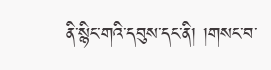ནི་སྙིང་གའི་དབུས་དང་ནི། །གསང་བ་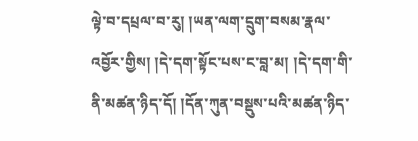ལྟེ་བ་དཔྲལ་བ་རུ། །ཡན་ལག་དྲུག་བསམ་རྣལ་འབྱོར་གྱིས། །དེ་དག་སྟོང་པས་ང་བླ་མ། །དེ་དག་གི་ནི་མཚན་ཉིད་དོ། །དོན་ཀུན་བསྡུས་པའི་མཚན་ཉིད་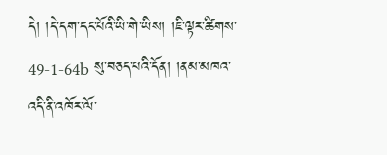དེ། །དེ་དག་དང་པོའི་ཡི་གེ་ཡིས། །ཇི་ལྟར་ཚིགས་ 49-1-64b སུ་བཅད་པའི་དོན། །ནམ་མཁའ་འདི་ནི་འཁོར་ལོ་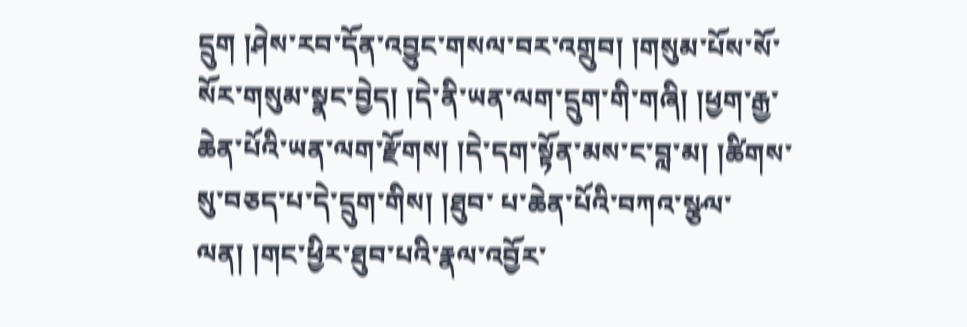དྲུག །ཤེས་རབ་དོན་འབྱུང་གསལ་བར་འགྲུབ། །གསུམ་པོས་སོ་སོར་གསུམ་སྣང་བྱེད། །དེ་ནི་ཡན་ལག་དྲུག་གི་གཞི། །ཕྱག་རྒྱ་ཆེན་པོའི་ཡན་ལག་རྫོགས། །དེ་དག་སྟོན་མས་ང་བླ་མ། །ཚིགས་སུ་བཅད་པ་དེ་དྲུག་གིས། །ཐུབ་ པ་ཆེན་པོའི་བཀའ་སྩལ་ལན། །གང་ཕྱིར་ཐུབ་པའི་རྣལ་འབྱོར་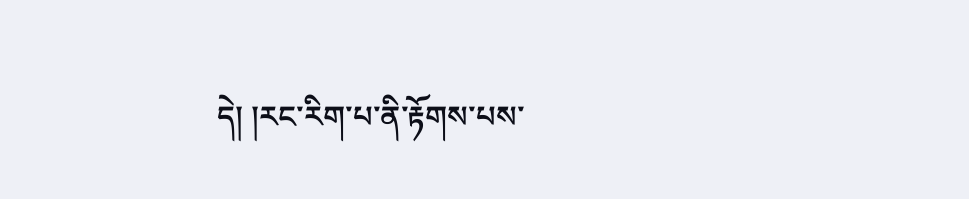དེ། །རང་རིག་པ་ནི་རྟོགས་པས་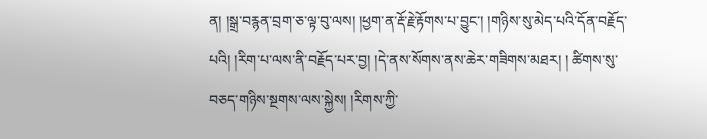ན། །སྒྲ་བརྙན་བྲག་ཅ་ལྟ་བུ་ལས། །ཕྱག་ན་རྡོ་རྗེ་རྟོགས་པ་བྱུང་། །གཉིས་སུ་མེད་པའི་དོན་བརྗོད་པའི། །རིག་པ་ལས་ནི་བརྗོད་པར་བྱ། །དེ་ནས་སོགས་ནས་ཆེར་གཟིགས་མཐར། ། ཚིགས་སུ་བཅད་གཉིས་སྔགས་ལས་སྐྱེས། །རིགས་ཀྱི་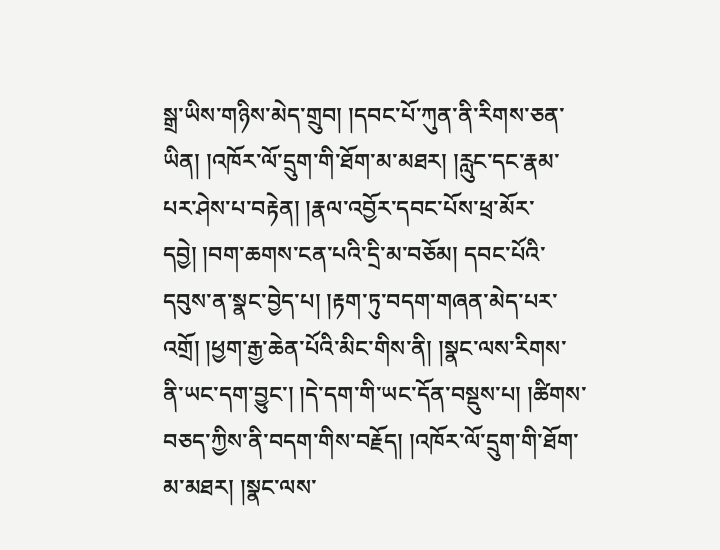སྒྲ་ཡིས་གཉིས་མེད་གྲུབ། །དབང་པོ་ཀུན་ནི་རིགས་ཅན་ཡིན། །འཁོར་ལོ་དྲུག་གི་ཐོག་མ་མཐར། །རླུང་དང་རྣམ་པར་ཤེས་པ་བརྟེན། །རྣལ་འབྱོར་དབང་པོས་ཕྲ་མོར་དབྱེ། །བག་ཆགས་ངན་པའི་དྲི་མ་བཅོམ། དབང་པོའི་ དབུས་ན་སྣང་བྱེད་པ། །རྟག་ཏུ་བདག་གཞན་མེད་པར་འགྲོ། །ཕྱག་རྒྱ་ཆེན་པོའི་མིང་གིས་ནི། །སྣང་ལས་རིགས་ནི་ཡང་དག་བྱུང་། །དེ་དག་གི་ཡང་དོན་བསྡུས་པ། །ཚིགས་བཅད་ཀྱིས་ནི་བདག་གིས་བརྗོད། །འཁོར་ལོ་དྲུག་གི་ཐོག་མ་མཐར། །སྣང་ལས་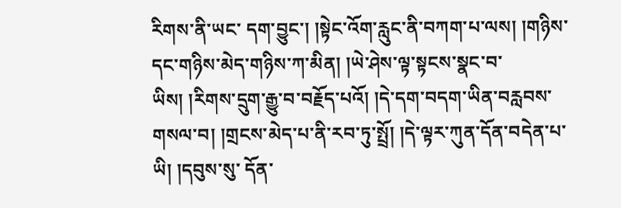རིགས་ནི་ཡང་ དག་བྱུང་། །སྟེང་འོག་རླུང་ནི་བཀག་པ་ལས། །གཉིས་དང་གཉིས་མེད་གཉིས་ཀ་མིན། །ཡེ་ཤེས་ལྟ་སྟངས་སྣང་བ་ཡིས། །རིགས་དྲུག་རྒྱུ་བ་བརྗོད་པའོ། །དེ་དག་བདག་ཡིན་བརླབས་གསལ་བ། །གྲངས་མེད་པ་ནི་རབ་ཏུ་སྤྲོ། །དེ་ལྟར་ཀུན་དོན་བདེན་པ་ཡི། །དབུས་སུ་ དོན་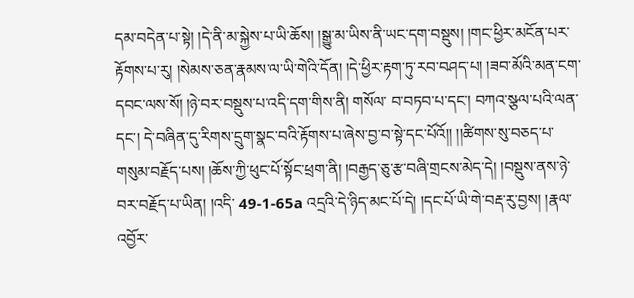དམ་བདེན་པ་སྟེ། །དེ་ནི་མ་སྐྱེས་པ་ཡི་ཆོས། །སྒྱུ་མ་ཡིས་ནི་ཡང་དག་བསྡུས། །གང་ཕྱིར་མངོན་པར་རྟོགས་པ་རུ། །སེམས་ཅན་རྣམས་ལ་ཡི་གེའི་དོན། །དེ་ཕྱིར་རྟག་ཏུ་རབ་བཤད་པ། །ཟབ་མོའི་མན་ངག་དབང་ལས་སོ། །ཉེ་བར་བསྡུས་པ་འདི་དག་གིས་ནི། གསོལ་ བ་བཏབ་པ་དང་། བཀའ་སྩལ་པའི་ལན་དང་། དེ་བཞིན་དུ་རིགས་དྲུག་སྣང་བའི་རྟོགས་པ་ཞེས་བྱ་བ་སྟེ་དང་པོའོ།། །།ཚིགས་སུ་བཅད་པ་གསུམ་བརྗོད་པས། །ཆོས་ཀྱི་ཕུང་པོ་སྟོང་ཕྲག་ནི། །བརྒྱད་ཅུ་རྩ་བཞི་གྲངས་མེད་དེ། །བསྡུས་ནས་ཉེ་བར་བརྗོད་པ་ཡིན། །འདི་ 49-1-65a འདྲའི་དེ་ཉིད་མང་པོ་དེ། །དང་པོ་ཡི་གེ་བརྡ་རུ་བྱས། །རྣལ་འབྱོར་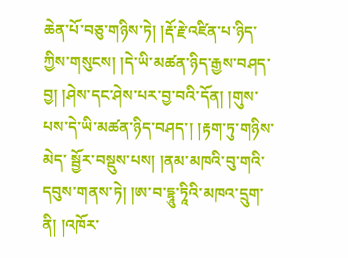ཆེན་པོ་བཅུ་གཉིས་ཏེ། །རྡོ་རྗེ་འཛིན་པ་ཉིད་ཀྱིས་གསུངས། །དེ་ཡི་མཚན་ཉིད་རྒྱས་བཤད་བྱ། །ཤེས་དང་ཤེས་པར་བྱ་བའི་དོན། །གུས་པས་དེ་ཡི་མཚན་ཉིད་བཤད་། །རྟག་ཏུ་གཉིས་མེད་ སྦྱོར་བསྡུས་པས། །ནམ་མཁའི་བུ་གའི་དབུས་གནས་ཏེ། །ཨ་བ་དྷཱུ་ཏཱིའི་མཁའ་དྲུག་ནི། །འཁོར་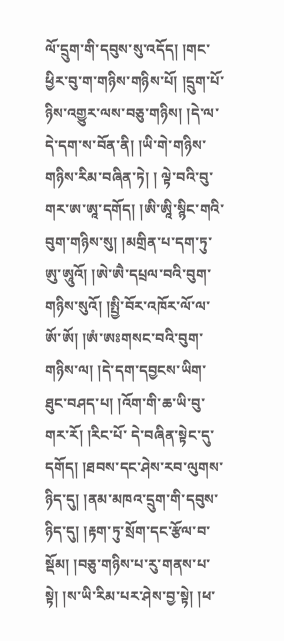ལོ་དྲུག་གི་དབུས་སུ་འདོད། །གང་ཕྱིར་བུ་ག་གཉིས་གཉིས་པོ། །དྲུག་པོ་ཉིས་འགྱུར་ལས་བཅུ་གཉིས། །དེ་ལ་དེ་དག་ས་བོན་ནི། །ཡི་གེ་གཉིས་གཉིས་རིམ་བཞིན་ཏེ། ། ལྟེ་བའི་བུ་གར་ཨ་ཨཱ་དགོད། །ཨི་ཨཱི་སྙིང་གའི་བུག་གཉིས་སུ། །མགྲིན་པ་དག་ཏུ་ཨུ་ཨཱུའོ། །ཨེ་ཨཻ་དཔྲལ་བའི་བུག་གཉིས་སུའོ། །སྤྱི་བོར་འཁོར་ལོ་ལ་ཨོ་ཨོ། །ཨཾ་ཨཿགསང་བའི་བུག་གཉིས་ལ། །དེ་དག་དབྱངས་ཡིག་ཐུང་བཤད་པ། །འོག་གི་ཆ་ཡི་བུ་གར་རོ། །རིང་པོ་ དེ་བཞིན་སྟེང་དུ་དགོད། །ཐབས་དང་ཤེས་རབ་ལུགས་ཉིད་དུ། །ནམ་མཁའ་དྲུག་གི་དབུས་ཉིད་དུ། །རྟག་ཏུ་སྲོག་དང་རྩོལ་བ་སྡོམ། །བཅུ་གཉིས་པ་རུ་གནས་པ་སྟེ། །ས་ཡི་རིམ་པར་ཤེས་བྱ་སྟེ། །ཕ་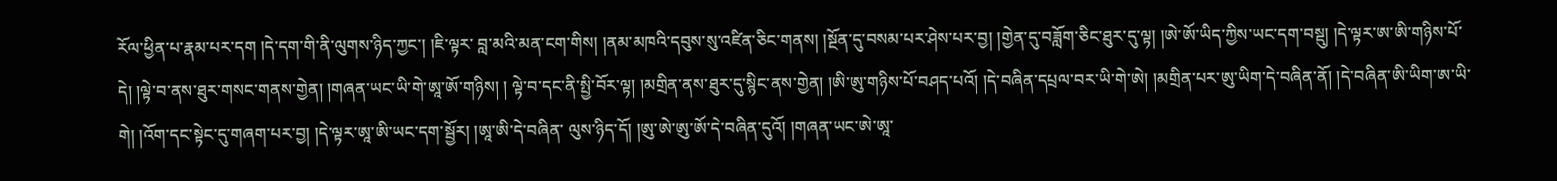རོལ་ཕྱིན་པ་རྣམ་པར་དག །དེ་དག་གི་ནི་ལུགས་ཉིད་ཀྱང་། །ཇི་ལྟར་ བླ་མའི་མན་ངག་གིས། །ནམ་མཁའི་དབུས་སུ་འཛིན་ཅིང་གནས། །སྔོན་དུ་བསམ་པར་ཤེས་པར་བྱ། །གྱེན་དུ་བཟློག་ཅིང་ཐུར་དུ་ལྟ། །ཨེ་ཨོ་ཡིད་ཀྱིས་ཡང་དག་བསྡུ། །དེ་ལྟར་ཨ་ཨི་གཉིས་པོ་དེ། །ལྟེ་བ་ནས་ཐུར་གསང་གནས་གྱེན། །གཞན་ཡང་ཡི་གེ་ཨཱ་ཨོ་གཉིས། ། ལྟེ་བ་དང་ནི་སྤྱི་བོར་ལྟ། །མགྲིན་ནས་ཐུར་དུ་སྙིང་ནས་གྱེན། །ཨི་ཨུ་གཉིས་པོ་བཤད་པའོ། །དེ་བཞིན་དཔྲལ་བར་ཡི་གེ་ཨེ། །མགྲིན་པར་ཨུ་ཡིག་དེ་བཞིན་ནོ། །དེ་བཞིན་ཨི་ཡིག་ཨ་ཡི་གེ། །འོག་དང་སྟེང་དུ་གཞག་པར་བྱ། །དེ་ལྟར་ཨཱ་ཨི་ཡང་དག་སྦྱོར། །ཨཱ་ཨི་དེ་བཞིན་ ལུས་ཉིད་དོ། །ཨུ་ཨེ་ཨུ་ཨོ་དེ་བཞིན་དུའོ། །གཞན་ཡང་ཨེ་ཨཱ་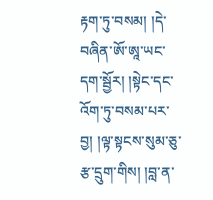རྟག་ཏུ་བསམ། །དེ་བཞིན་ཨོ་ཨཱ་ཡང་དག་སྦྱོར། །སྟེང་དང་འོག་ཏུ་བསམ་པར་བྱ། །ལྟ་སྟངས་སུམ་ཅུ་རྩ་དྲུག་གིས། །བླ་ན་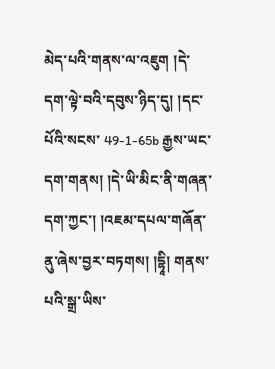མེད་པའི་གནས་ལ་འཇུག །དེ་དག་ལྟེ་བའི་དབུས་ཉིད་དུ། །དང་པོའི་སངས་ 49-1-65b རྒྱས་ཡང་དག་གནས། །དེ་ཡི་མིང་ནི་གཞན་དག་ཀྱང་། །འཇམ་དཔལ་གཞོན་ནུ་ཞེས་བྱར་བཏགས། །དྷཱི། གནས་པའི་སྒྲ་ཡིས་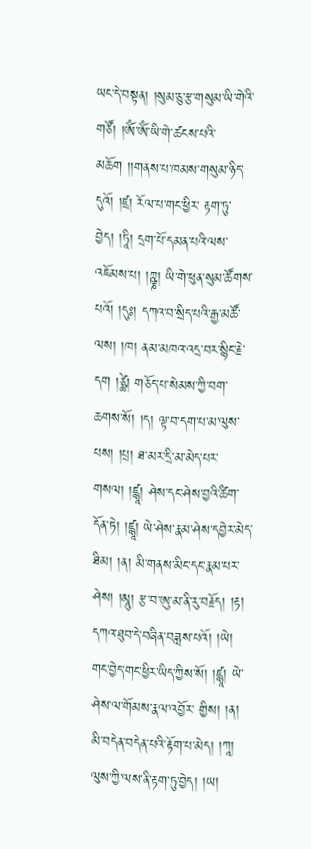ཡང་དེ་བསྟན། །སུམ་ཅུ་རྩ་གསུམ་ཡི་གེའི་གཙོ། །ཨོཾ་ཨོཾ་ཡི་གེ་ཚངས་པའི་མཆོག །།གནས་པ་ཁམས་གསུམ་ཉིད་དུའོ། །ཛྲ། རོལ་པ་གང་ཕྱིར་ རྟག་ཏུ་བྱེད། །ཏཱི། དྲག་པོ་དམན་པའི་ལས་འཇོམས་པ། །ཀྵྞ། ཡི་གེ་ཕུན་སུམ་ཚོགས་པའོ། །དུཿ། དཀའ་བ་སྲིད་པའི་རྒྱ་མཚོ་ལས། །ཁ། ནམ་མཁའ་འདྲ་བར་སྙིང་རྗེ་དག །ཙྪེ། གཅོད་པ་སེམས་ཀྱི་བག་ཆགས་སོ། །ད། ལྟ་བ་དག་པ་མ་ལུས་པས། །པྲ། ཐ་མར་དྲི་མ་མེད་པར་ གསལ། །ཛྙཱ། ཤེས་དང་ཤེས་བྱའི་ཚིག་དོན་ཏེ། །ཛྙཱ། ཡེ་ཤེས་རྣམ་ཤེས་དབྱེར་མེད་ཐིམ། །ན། མི་གནས་མིང་དང་རྣམ་པར་ཤེས། །མཱུ། རྩ་བ་ཨུ་མ་ནི་རུ་བརྗོད། །རྟ། དཀའ་ཐུབ་དེ་བཞིན་བཟླས་པའོ། །ཡེ། གང་བྱེད་གང་ཕྱིར་ཡིད་ཀྱིས་སོ། །ཛྙཱ། ཡེ་ཤེས་ལ་གོམས་རྣལ་འབྱོར་ གྱིས། །ན། མི་བདེན་བདེན་པའི་རྟོག་པ་མེད། །ཀཱ། ལུས་ཀྱི་ལས་ནི་རྟག་ཏུ་བྱེད། །ཡ།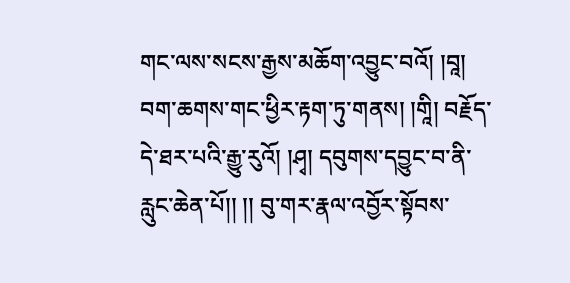གང་ལས་སངས་རྒྱས་མཆོག་འབྱུང་བའོ། །བཱ། བག་ཆགས་གང་ཕྱིར་རྟག་ཏུ་གནས། །གཱི། བརྗོད་དེ་ཐར་པའི་རྒྱུ་རུའོ། །ཤྭ། དབུགས་དབྱུང་བ་ནི་རླུང་ཆེན་པོ།། །། བུ་གར་རྣལ་འབྱོར་སྟོབས་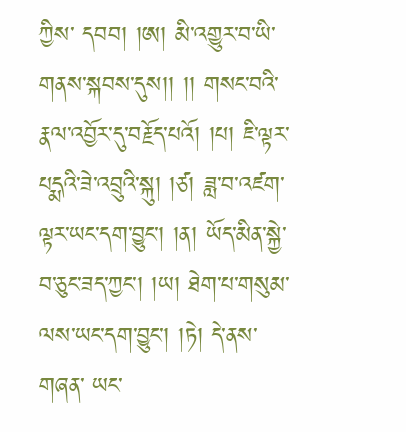ཀྱིས་ དབབ། །ཨ། མི་འགྱུར་བ་ཡི་གནས་སྐབས་དུས།། །། གསང་བའི་རྣལ་འབྱོར་དུ་བརྗོད་པའོ། །པ། ཇི་ལྟར་པདྨའི་ཟེ་འབྲུའི་སྐུ། །ཙ། ཟླ་བ་འཛག་ལྟར་ཡང་དག་བྱུང་། །ན། ཡོད་མིན་སྐྱེ་བ་ཅུང་ཟད་ཀྱང་། །ཡ། ཐེག་པ་གསུམ་ལས་ཡང་དག་བྱུང་། །ཏེ། དེ་ནས་གཞན་ ཡང་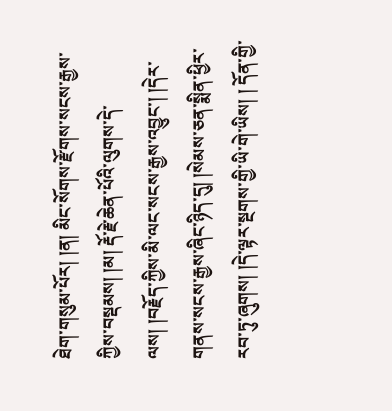ཐེག་གསུམ་པོར། །ན། མིང་སོགས་རྫོགས་སངས་རྒྱས་ཀྱིས་བསྡམས། །མ། རྡོ་རྗེ་ཆེན་པོའི་ལུགས་དེ་ལས། །བརྗོད་ཀྱིས་མི་ལང་སངས་རྒྱས་འབྱུང་། །དེར་གནས་སངས་རྒྱས་ཞིང་ཉིད་དུ། །སེམས་ཅན་སྨིན་ཕྱིར་རབ་ཏུ་ཞུགས། །དེ་ལྟར་སྔགས་གྱི་ཡི་གེ་ཡིས། ། དོན་གྱི་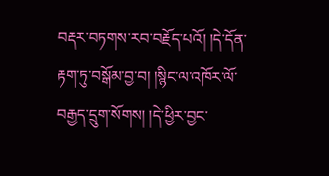བརྡར་བཏགས་རབ་བརྗོད་པའོ། །དེ་དོན་རྟག་ཏུ་བསྒོམ་བྱ་བ། །སྙིང་ལ་འཁོར་ལོ་བརྒྱད་དྲུག་སོགས། །དེ་ཕྱིར་བྱང་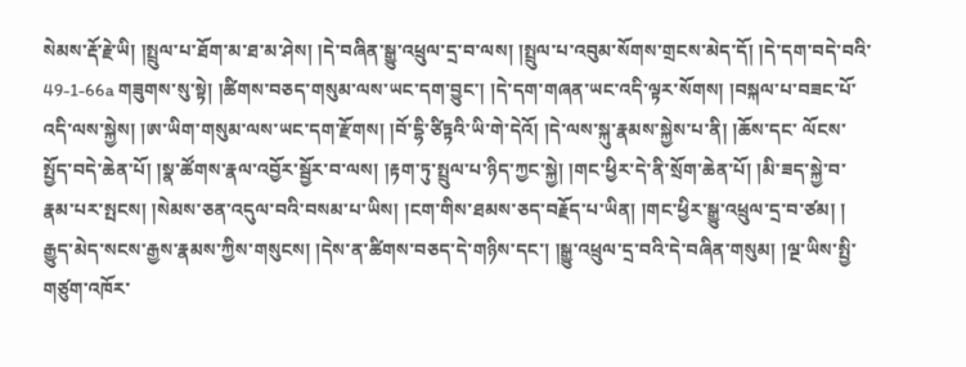སེམས་རྡོ་རྗེ་ཡི། །སྤྲུལ་པ་ཐོག་མ་ཐ་མ་ཤེས། །དེ་བཞིན་སྒྱུ་འཕྲུལ་དྲ་བ་ལས། །སྤྲུལ་པ་འབུམ་སོགས་གྲངས་མེད་དོ། །དེ་དག་བདེ་བའི་ 49-1-66a གཟུགས་སུ་སྟེ། །ཚིགས་བཅད་གསུམ་ལས་ཡང་དག་བྱུང་། །དེ་དག་གཞན་ཡང་འདི་ལྟར་སོགས། །བསྐལ་པ་བཟང་པོ་འདི་ལས་སྐྱེས། །ཨ་ཡིག་གསུམ་ལས་ཡང་དག་རྫོགས། །བོ་དྷི་ཙིཏྟའི་ཡི་གེ་དེའོ། །དེ་ལས་སྐུ་རྣམས་སྐྱེས་པ་ནི། །ཆོས་དང་ ལོངས་སྤྱོད་བདེ་ཆེན་པོ། །སྣ་ཚོགས་རྣལ་འབྱོར་སྦྱོར་བ་ལས། །རྟག་ཏུ་སྤྲུལ་པ་ཉིད་ཀྱང་སྐྱེ། །གང་ཕྱིར་དེ་ནི་སྲོག་ཆེན་པོ། །མི་ཟད་སྐྱེ་བ་རྣམ་པར་སྤངས། །སེམས་ཅན་འདུལ་བའི་བསམ་པ་ཡིས། །ངག་གིས་ཐམས་ཅད་བརྗོད་པ་ཡིན། །གང་ཕྱིར་སྒྱུ་འཕྲུལ་དྲ་བ་ཙམ། ། རྒྱུད་མེད་སངས་རྒྱས་རྣམས་ཀྱིས་གསུངས། །དེས་ན་ཚིགས་བཅད་དེ་གཉིས་དང་། །སྒྱུ་འཕྲུལ་དྲ་བའི་དེ་བཞིན་གསུམ། །ལྔ་ཡིས་སྤྱི་གཙུག་འཁོར་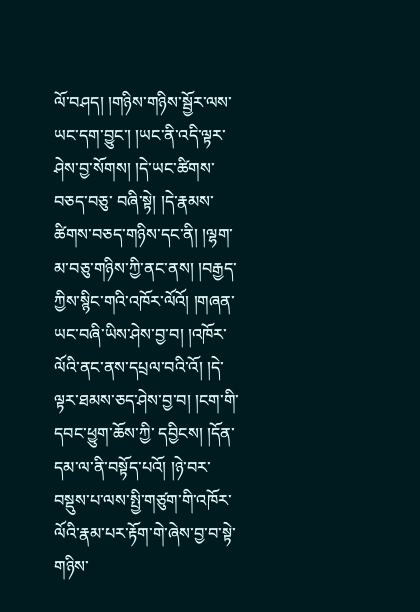ལོ་བཤད། །གཉིས་གཉིས་སྦྱོར་ལས་ཡང་དག་བྱུང་། །ཡང་ནི་འདི་ལྟར་ཤེས་བྱ་སོགས། །དེ་ཡང་ཚིགས་བཅད་བཅུ་ བཞི་སྟེ། །དེ་རྣམས་ཚིགས་བཅད་གཉིས་དང་ནི། །ལྷག་མ་བཅུ་གཉིས་ཀྱི་ནང་ནས། །བརྒྱད་ཀྱིས་སྙིང་གའི་འཁོར་ལོའོ། །གཞན་ཡང་བཞི་ཡིས་ཤེས་བྱ་བ། །འཁོར་ལོའི་ནང་ནས་དཔྲལ་བའི་འོ། །དེ་ལྟར་ཐམས་ཅད་ཤེས་བྱ་བ། །ངག་གི་དབང་ཕྱུག་ཆོས་ཀྱི་ དབྱིངས། །དོན་དམ་ལ་ནི་བསྟོད་པའོ། །ཉེ་བར་བསྡུས་པ་ལས་སྤྱི་གཙུག་གི་འཁོར་ལོའི་རྣམ་པར་རྟོག་གེ་ཞེས་བྱ་བ་སྟེ་གཉིས་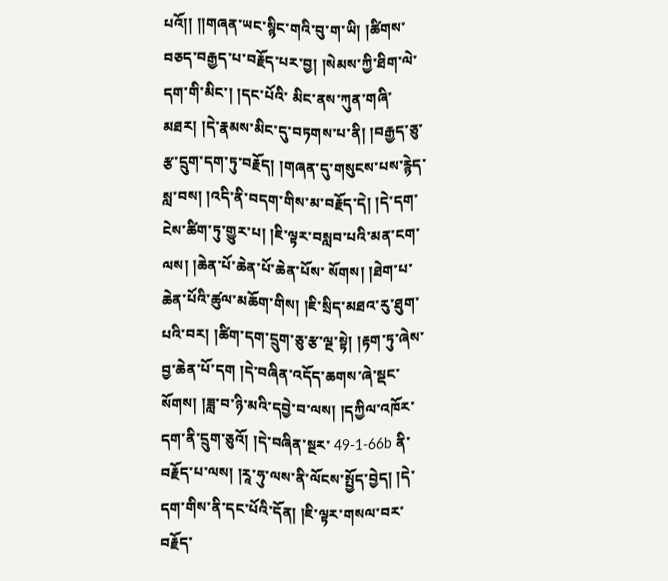པའོ།། །།གཞན་ཡང་སྙིང་གའི་བུ་ག་ཡི། །ཚིགས་བཅད་བརྒྱད་པ་བརྗོད་པར་བྱ། །སེམས་ཀྱི་ཐིག་ལེ་དག་གི་མིང་། །དང་པོའི་ མིང་ནས་ཀུན་གཞི་མཐར། །དེ་རྣམས་མིང་དུ་བཏགས་པ་ནི། །བརྒྱད་ཅུ་རྩ་དྲུག་དག་ཏུ་བརྗོད། །གཞན་དུ་གསུངས་པས་རྙེད་སླ་བས། །འདི་ནི་བདག་གིས་མ་བརྗོད་དེ། །དེ་དག་ངེས་ཚིག་ཏུ་གྱུར་པ། །ཇི་ལྟར་བསླབ་པའི་མན་ངག་ལས། །ཆེན་པོ་ཆེན་པོ་ཆེན་པོས་ སོགས། །ཐེག་པ་ཆེན་པོའི་ཚུལ་མཆོག་གིས། །ཇི་སྲིད་མཐའ་རུ་ཐུག་པའི་བར། །ཚིག་དག་དྲུག་ཅུ་རྩ་ལྔ་སྟེ། །རྟག་ཏུ་ཞེས་བྱ་ཆེན་པོ་དག །དེ་བཞིན་འདོད་ཆགས་ཞེ་སྡང་སོགས། །ཟླ་བ་ཉི་མའི་དབྱེ་བ་ལས། །དཀྱིལ་འཁོར་དག་ནི་དྲུག་ཅུའོ། །དེ་བཞིན་སྔར་ 49-1-66b ནི་བརྗོད་པ་ལས། །རཱ་ཧུ་ལས་ནི་ལོངས་སྤྱོད་བྱེད། །དེ་དག་གིས་ནི་དང་པོའི་དོན། །ཇི་ལྟར་གསལ་བར་བརྗོད་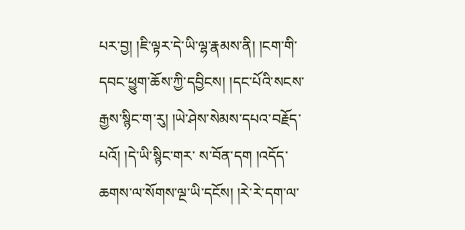པར་བྱ། །ཇི་ལྟར་དེ་ཡི་ལྷ་རྣམས་ནི། །ངག་གི་དབང་ཕྱུག་ཆོས་ཀྱི་དབྱིངས། །དང་པོའི་སངས་རྒྱས་སྙིང་ག་རུ། །ཡེ་ཤེས་སེམས་དཔའ་བརྗོད་པའོ། །དེ་ཡི་སྙིང་གར་ ས་བོན་དག །འདོད་ཆགས་ལ་སོགས་ལྔ་ཡི་དངོས། །རེ་རེ་དག་ལ་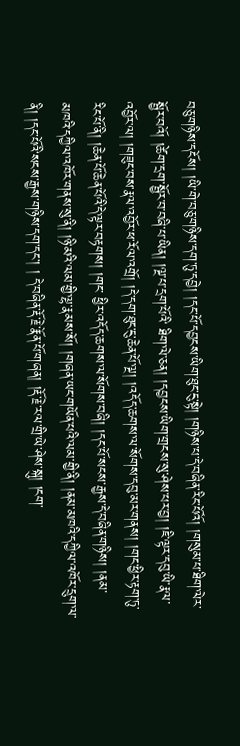བཅུ་གཉིས་དངོས། །ཡི་གེ་བཅུ་གཉིས་དག་ཏུ་དབྱེ། །དང་པོ་དབྱངས་ཡིག་ཐུང་ངུ་སྟེ། །གཉིས་པ་དེ་བཞིན་རིང་པོའོ། །གསུམ་པ་ཐིག་ལེར་སྦྱོར་བའོ། །ཚེག་དྲག་སྦྱོར་བ་བཞི་པ་ཡིན། །ལྔ་པ་དྲག་པོའི་ ཐིག་ལེ་ཅན། །དབྱངས་ཡིག་གྲངས་སུ་ཤེས་པར་བྱ། །ཇི་ལྟར་དབུ་ཡི་རྣལ་འབྱོར་ལ། །གཟུང་བས་རྣལ་འབྱོར་ཕ་རོལ་འགྲོ། །དེ་དག་ཐུང་ངུ་ཆེན་པོ་ལྔ། །འདོད་ཆགས་ལ་སོགས་དབུ་མར་གནས། །གང་ཕྱིར་རྟག་ཏུ་རིང་པོ་ནི། །ཆེན་པོ་ཆེན་པོའི་དེ་ལྟར་བརྟགས། །གང་ ཕྱིར་འདོད་ཆགས་ལ་སོགས་བཞི། །དང་པོ་སངས་རྒྱས་དེ་བཞིན་གཉིས། །ནམ་མཁའི་དཀྱིལ་འཁོར་གནས་སུ་ནི། །ཉི་མའི་ལམ་གྱི་ལྷ་རྣམས་སོ། །གཞན་ཡང་གཡོན་པའི་ལམ་གྱི་ནི། །ནམ་མཁའི་དཀྱིལ་འཁོར་དྲུག་ལ་ནི། །དང་པོའི་སངས་རྒྱས་གཉིས་དག་དང་། ། དེ་བཞིན་རྡོ་རྗེ་རྣོན་པོ་གཞན། །རྡོ་རྗེ་རལ་གྲི་ཡེ་ཤེས་སྐུ། །ངག་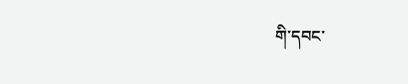གི་དབང་